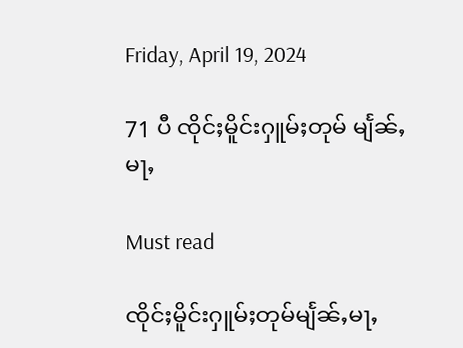Friday, April 19, 2024

71 ပီ ၸိုင်ႈမိူင်းႁူမ်ႈတုမ် မျႅၼ်ႇမႃႇ

Must read

ၸိုင်ႈမိူင်းႁူမ်ႈတုမ်မျႅၼ်ႇမႃႇ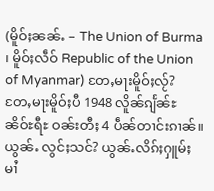(မိူဝ်ႈၼၼ်ႉ – The Union of Burma ၊ မိူဝ်ႈလဵဝ် Republic of the Union of Myanmar) တႄႇမႃးမိူဝ်ႈလႂ်? တႄႇမႃးမိူဝ်ႈပီ 1948 လိူၼ်ၵျႅၼ်ႊၼိဝ်ႊရီႊ ဝၼ်းတီႈ 4 ပဵၼ်တၢင်းၵၢၼ်။ ယွၼ်ႉ လွင်ႈသင်? ယွၼ်ႉလိၵ်ႈႁူမ်ႈမၢႆ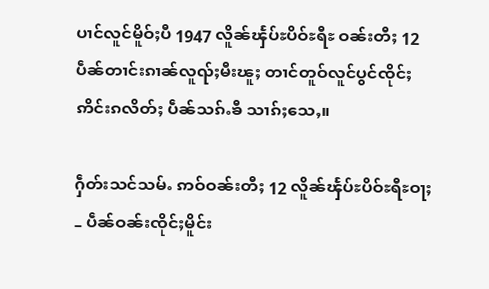ပၢင်လူင်မိူဝ်ႈပီ 1947 လိူၼ်ၾႅပ်ႊပိဝ်ႊရီႊ ဝၼ်းတီႈ 12 ပဵၼ်တၢင်းၵၢၼ်လူၺ်ႈမီးၽူႈ တၢင်တူဝ်လူင်ပွင်ၸိုင်ႈ ဢိင်းၵလိတ်ႈ ပဵၼ်သၵ်ႉၶီ သၢၵ်ႈသေႇ။

ႁဵတ်းသင်သမ်ႉ ဢဝ်ဝၼ်းတီႈ 12 လိူၼ်ၾႅပ်ႊပိဝ်ႊရီႊဝႃႈ – ပဵၼ်ဝၼ်းၸိုင်ႈမိူင်း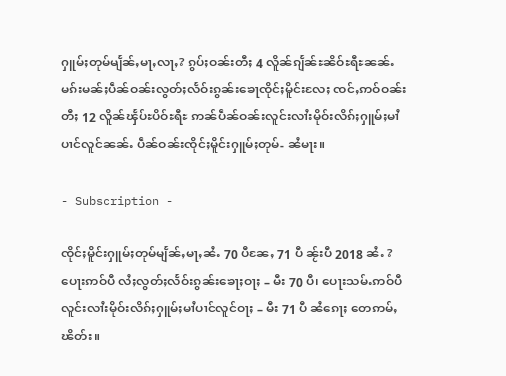ႁူမ်ႈတုမ်မျႅၼ်ႇမႃႇလႃႇ? ၵွပ်ႈဝၼ်းတီႈ 4 လိူၼ်ၵျႅၼ်ႊၼိဝ်ႊရီႊၼၼ်ႉ မၵ်းမၼ်ႈပဵၼ်ဝၼ်းလွတ်ႈလႅဝ်းၵွၼ်းၶေႃၸိုင်ႈမိူင်းလႄႈ ၸင်ႇဢဝ်ဝၼ်းတီႈ 12 လိူၼ်ၾႅပ်ႊပိဝ်ႊရီႊ ဢၼ်ပဵၼ်ဝၼ်းလူင်းလၢႆးမိုဝ်းလိၵ်ႈႁူမ်ႈမၢႆပၢင်လူင်ၼၼ်ႉ ပဵၼ်ဝၼ်းၸိုင်ႈမိူင်းႁူမ်ႈတုမ်- ၼႆမႃး။

- Subscription -

ၸိုင်ႈမိူင်းႁူမ်ႈတုမ်မျႅၼ်ႇမႃႇၼႆႉ 70 ပီၼႄႇ 71 ပီ ၼႂ်းပီ 2018 ၼႆႉ ? ပေႃးဢဝ်ပီ လႆႈလွတ်ႈလႅဝ်းၵွၼ်းၶေႃႈဝႃႈ – မီး 70 ပီ၊ ပေႃးသမ်ႉဢဝ်ပီလူင်းလၢႆးမိုဝ်းလိၵ်ႈႁူမ်ႈမၢႆပၢင်လူင်ဝႃႈ – မီး 71 ပီ ၼႆၵေႃႈ တေဢမ်ႇၽိတ်း။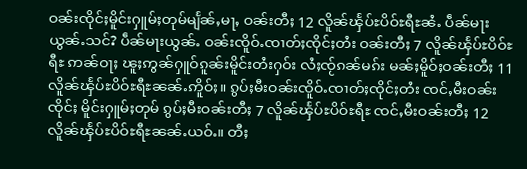ဝၼ်းၸိုင်ႈမိူင်းႁူမ်ႈတုမ်မျႅၼ်ႇမႃႇ ဝၼ်းတီႈ 12 လိူၼ်ၾႅပ်ႊပိဝ်ႊရီႊၼႆႉ ပဵၼ်မႃးယွၼ်ႉသင်? ပဵၼ်မႃးယွၼ်ႉ ဝၼ်းၸိူဝ်ႉၸၢတ်ႈၸိုင်ႈတႆး ဝၼ်းတီႈ 7 လိူၼ်ၾႅပ်ႊပိဝ်ႊရီႊ ဢၼ်ဝႃႈ ၽူႈဢွၼ်ႁူဝ်ၵူၼ်းမိူင်းတႆးႁဝ်း လႆႈၸႂ်ၵၼ်မၵ်း မၼ်ႈမိူဝ်ႈဝၼ်းတီႈ 11 လိူၼ်ၾႅပ်ႊပိဝ်ႊရီႊၼၼ်ႉဢိူဝ်ႈ။ ၵွပ်ႈမီးဝၼ်းၸိူဝ်ႉၸၢတ်ႈၸိုင်ႈတႆး ၸင်ႇမီးဝၼ်းၸိုင်ႈ မိူင်းႁူမ်ႈတုမ် ၵွပ်ႈမီးဝၼ်းတီႈ 7 လိူၼ်ၾႅပ်ႊပိဝ်ႊရီႊ ၸင်ႇမီးဝၼ်းတီႈ 12 လိူၼ်ၾႅပ်ႊပိဝ်ႊရီႊၼၼ်ႉယဝ်ႉ။ တီႈ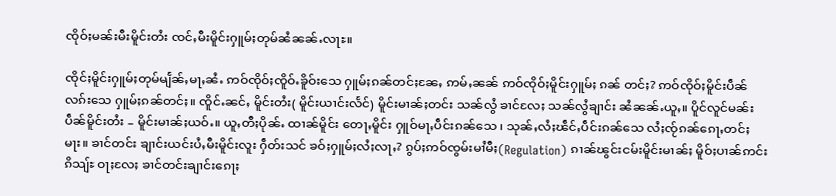ၸိုဝ်ႈမၼ်းမီးမိူင်းတႆး ၸင်ႇမီးမိူင်းႁူမ်ႈတုမ်ၼႆၼၼ်ႉလႃႊ။

ၸိုင်ႈမိူင်းႁူမ်ႈတုမ်မျႅၼ်ႇမႃႇၼႆႉ ဢဝ်ၸိုဝ်ႈၸိူဝ်ႉၶိူဝ်းသေ ႁူမ်ႈၵၼ်တင်ႈၼႄႇ ဢမ်ႇၼၼ် ဢဝ်ၸိုဝ်ႈမိူင်းႁူမ်ႈ ၵၼ် တင်ႈ? ဢဝ်ၸိုဝ်ႈမိူင်းပဵၼ်လၵ်းသေ ႁူမ်ႈၵၼ်တင်ႈ။ ၸိူင်ႉၼင်ႇ မိူင်းတႆး( မိူင်းယၢင်းလႅင်) မိူင်းမၢၼ်ႈတင်း သၼ်လွႆ ၶၢင်လႄႈ သၼ်လွႆၶျၢင်း ၼႆၼၼ်ႉယူႇ။ ပိူင်လူင်မၼ်းပဵၼ်မိူင်းတႆး – မိူင်းမၢၼ်ႈယဝ်ႉ။ ယူႇတီႈပိုၼ်ႉ ထၢၼ်မိူင်း တေႃႇမိူင်း ႁူဝ်မႃႇပဵင်းၵၼ်သေ ၊ သုၼ်ႇလႆႈၽဵင်ႇပဵင်းၵၼ်သေ လႆႈၸႂ်ၵၼ်ၵေႃႇတင်ႈမႃး။ ၶၢင်တင်း ၶျၢင်းယင်းပႆႇမီးမိူင်းလူး ႁဵတ်းသင် ၶဝ်ႈႁူမ်ႈလႆႈလႃႇ? ၵွပ်ႈဢဝ်ၸွမ်းမၢႆမီႈ(Regulation) ၵၢၼ်ၽွင်းငမ်းမိူင်းမၢၼ်ႈ မိူဝ်ႈပၢၼ်ဢင်းၵိသျ်ႊ ဝႃႈလႄႈ ၶၢင်တင်းၶျၢင်းၵေႃႈ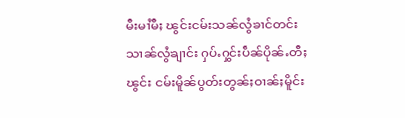မီးမၢႆမီႈ ၽွင်းငမ်းသၼ်လွႆၶၢင်တင်းသၢၼ်လွႆၶျၢင်း ႁပ်ႉႁွင်းပဵၼ်ပိုၼ်ႉတီႈၽွင်း ငမ်းမိူၼ်ပွတ်းတွၼ်ႈဝၢၼ်ႈမိူင်း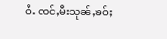ဝႆႉ ၸင်ႇမီးသုၼ်ႇၶဝ်ႈ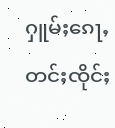ႁူမ်ႈၵေႃႇတင်ႈၸိုင်ႈ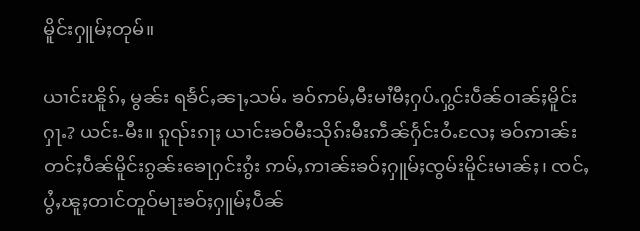မိူင်းႁူမ်ႈတုမ်။

ယၢင်းၽိူၵ်ႇ မွၼ်း ရၶႅင်ႇၼႃႇသမ်ႉ ၶဝ်ဢမ်ႇမီးမၢႆမီႈႁပ်ႉႁွင်းပဵၼ်ဝၢၼ်ႈမိူင်းႁႃႉ? ယင်း-မီး။ ၵူၺ်းၵႃႈ ယၢင်းၶဝ်မီးသိုၵ်းမီးဢဵၼ်ႁႅင်းဝႆႉလႄႈ ၶဝ်ဢၢၼ်းတင်ႈပဵၼ်မိူင်းၵွၼ်းၶေႃႁင်းၵွႆး ဢမ်ႇဢၢၼ်းၶဝ်ႈႁူမ်ႈၸွမ်းမိူင်းမၢၼ်ႈ၊ ၸင်ႇပွႆႇၽူႈတၢင်တူဝ်မႃးၶဝ်ႈႁူမ်ႈပဵၼ်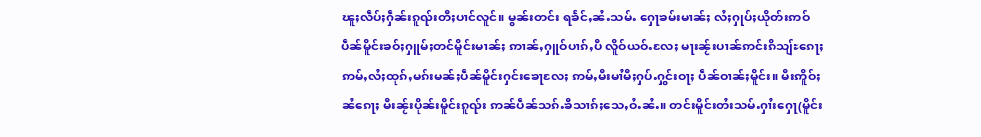ၽူႈလဵပ်ႈႁဵၼ်းၵူၺ်းတီႈပၢင်လူင်။ မွၼ်းတင်း ရၶႅင်ႇၼႆႉသမ်ႉ ႁေႃၶမ်းမၢၼ်ႈ လႆႈႁုပ်ႈယိုတ်းဢဝ်ပဵၼ်မိူင်းၶဝ်ႈႁူမ်ႈတင်မိူင်းမၢၼ်ႈ ဢၢၼ်ႇႁူဝ်ပၢၵ်ႇပီ လိူဝ်ယဝ်ႉလႄႈ မႃးၼႂ်းပၢၼ်ဢင်းၵိသျ်ႊၵေႃႈ ဢမ်ႇလႆႈထုၵ်ႇမၵ်းမၼ်ႈပဵၼ်မိူင်းႁင်းၶေႃလႄႈ ဢမ်ႇမီးမၢႆမီႈႁပ်ႉႁွင်းဝႃႈ ပဵၼ်ဝၢၼ်ႈမိူင်း။ မီးဢိူဝ်ႈၼႆၵေႃႈ မီးၼႂ်းပိုၼ်းမိူင်းၵူၺ်း ဢၼ်ပဵၼ်သၵ်ႉၶီသၢၵ်ႈသေႇဝႆႉၼႆႉ။ တင်းမိူင်းတႆးသမ်ႉႁၢႆးႁေႃ(မိူင်း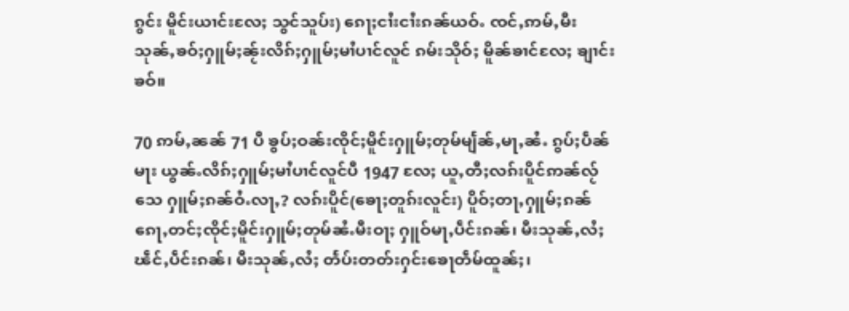ၵွင်း မိူင်းယၢင်းလႄႈ သွင်သူပ်း) ၵေႃႈငၢႆးငၢႆးၵၼ်ယဝ်ႉ ၸင်ႇဢမ်ႇမီးသုၼ်ႇၶဝ်ႈႁူမ်ႈၼႂ်းလိၵ်ႈႁူမ်ႈမၢႆပၢင်လူင် ၵမ်းသိုဝ်ႈ မိူၼ်ၶၢင်လႄႈ ၶျၢင်းၶဝ်။

70 ဢမ်ႇၼၼ် 71 ပီ ၶွပ်ႈဝၼ်းၸိုင်ႈမိူင်းႁူမ်ႈတုမ်မျႅၼ်ႇမႃႇၼႆႉ ၵွပ်ႈပဵၼ်မႃး ယွၼ်ႉလိၵ်ႈႁူမ်ႈမၢႆပၢင်လူင်ပီ 1947 လႄႈ ယူႇတီႈလၵ်းပိူင်ဢၼ်လႂ်သေ ႁူမ်ႈၵၼ်ဝႆႉလႃႇ? လၵ်းပိူင်(ၶေႃႈတူၵ်းလူင်း) ပိူဝ်ႈတႃႇႁူမ်ႈၵၼ်ၵေႃႇတင်ႈၸိုင်ႈမိူင်းႁူမ်ႈတုမ်ၼႆႉမီးဝႃႈ ႁူဝ်မႃႇပဵင်းၵၼ်၊ မီးသုၼ်ႇလႆႈၽဵင်ႇပဵင်းၵၼ်၊ မီးသုၼ်ႇလႆႈ တႅပ်းတတ်းႁင်းၶေႃတဵမ်ထူၼ်ႈ၊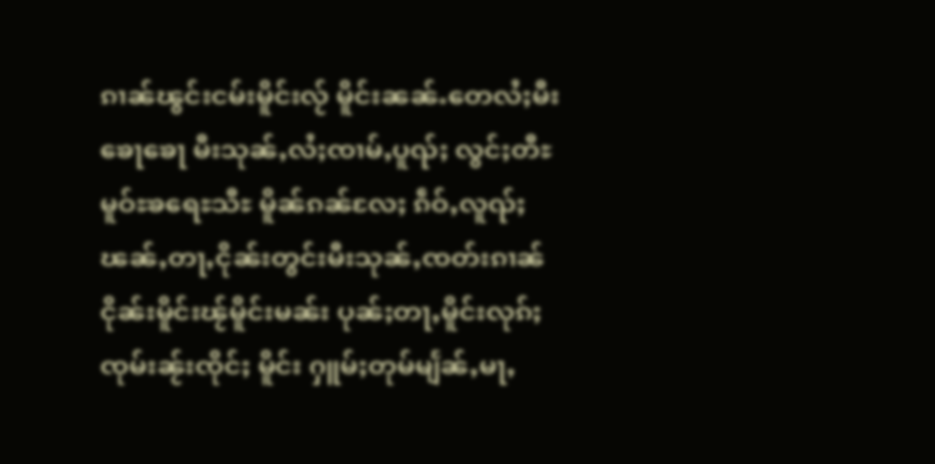ၵၢၼ်ၽွင်းငမ်းမိူင်းလႂ် မိူင်းၼၼ်ႉတေလႆႈမီးၶေႃၶေႃ မီးသုၼ်ႇလႆႈၸၢမ်ႇပူၺ်ႈ လွင်ႈတီႊမူဝ်ႊၶရေႊသီႊ မိူၼ်ၵၼ်လႄႈ ၵဵဝ်ႇလူၺ်ႈၽၼ်ႇတႃႇငိုၼ်းတွင်းမီးသုၼ်ႇၸတ်းၵၢၼ်ငိုၼ်းမိူင်းၽႂ်မိူင်းမၼ်း ပုၼ်ႈတႃႇမိူင်းလုၵ်ႈ ၸုမ်းၼႂ်းၸိုင်ႈ မိူင်း ႁူမ်ႈတုမ်မျႅၼ်ႇမႃႇ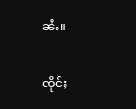ၼႆႉ။

ၸိုင်ႈ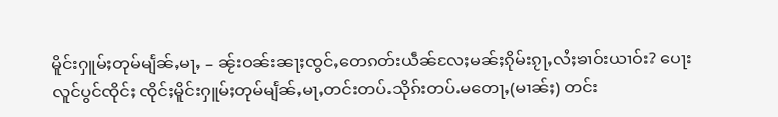မိူင်းႁူမ်ႈတုမ်မျႅၼ်ႇမႃႇ – ၼႂ်းဝၼ်းၼႃႈၸွင်ႇတေၵတ်းယဵၼ်လႄႈမၼ်ႈၵိုမ်းၵႂႃႇလႆႈၶၢဝ်းယၢဝ်း? ပေႃးလူင်ပွင်ၸိုင်ႈ ၸိုင်ႈမိူင်းႁူမ်ႈတုမ်မျႅၼ်ႇမႃႇတင်းတပ်ႉသိုၵ်းတပ်ႉမတေႃႇ(မၢၼ်ႈ) တင်း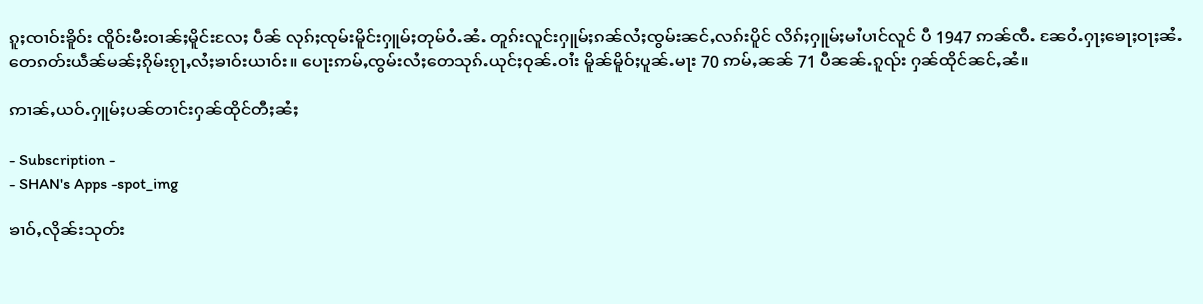ၵူႈၸၢဝ်းၶိူဝ်း ၸိူဝ်းမီးဝၢၼ်ႈမိူင်းလႄႈ ပဵၼ် လုၵ်ႈၸုမ်းမိူင်းႁူမ်ႈတုမ်ဝႆႉၼႆႉ တူၵ်းလူင်းႁူမ်ႈၵၼ်လႆႈၸွမ်းၼင်ႇလၵ်းပိူင် လိၵ်ႈႁူမ်ႈမၢႆပၢင်လူင် ပီ 1947 ဢၼ်ၸီႉ ၼႄဝႆႉႁႃႈၶေႃႈဝႃႈၼႆႉ တေၵတ်းယဵၼ်မၼ်ႈၵိုမ်းၵႂႃႇလႆႈၶၢဝ်းယၢဝ်း။ ပေႃးဢမ်ႇၸွမ်းလႆႈတေသုၵ်ႉယုင်ႈဝုၼ်ႉဝၢႆး မိူၼ်မိူဝ်ႈပူၼ်ႉမႃး 70 ဢမ်ႇၼၼ် 71 ပီၼၼ်ႉၵူၺ်း ႁၼ်ထိုင်ၼင်ႇၼႆ။

ဢၢၼ်ႇယဝ်ႉႁူမ်ႈပၼ်တၢင်းႁၼ်ထိုင်တီႈၼႆႈ

- Subscription -
- SHAN's Apps -spot_img

ၶၢဝ်ႇလိုၼ်းသုတ်း